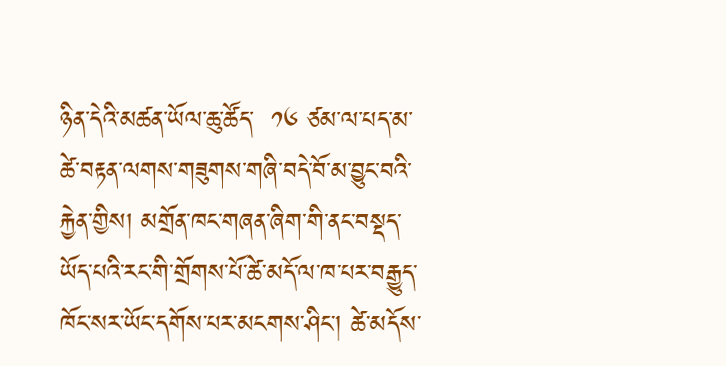ཉིན་དེའི་མཚན་ཡོལ་ཆུ་ཚོད་  ༡༦ ཙམ་ལ་པད་མ་ཚེ་བརྟན་ལགས་གཟུགས་གཞི་བདེ་བོ་མ་བྱུང་བའི་རྐྱེན་གྱིས། མགྲོན་ཁང་གཞན་ཞིག་གི་ནང་བསྡད་ཡོད་པའི་རང་གི་གྲོགས་པོ་ཚེ་མདོ་ལ་ཁ་པར་བརྒྱུད་ཁོང་སར་ཡོང་དགོས་པར་མངགས་ཤིང་། ཚེ་མདོས་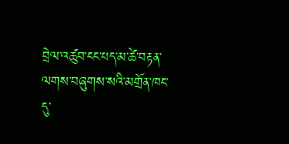བྲེལ་འཚུབ་ངང་པད་མ་ཚེ་བརྟན་ལགས་བཞུགས་སའི་མགྲོན་ཁང་དུ་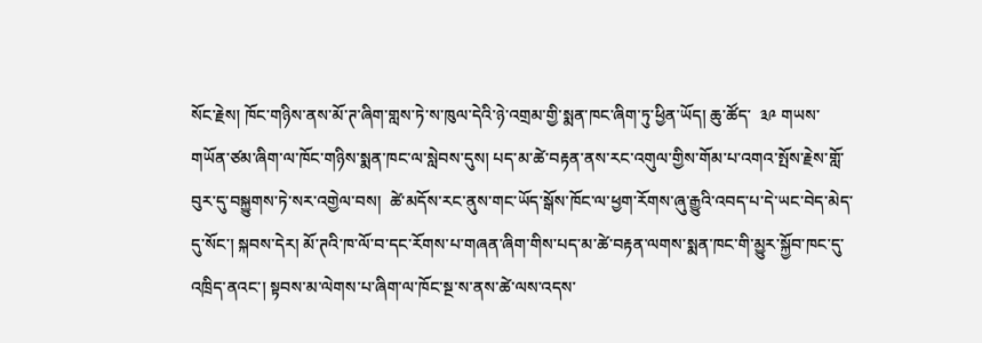སོང་རྗེས། ཁོང་གཉིས་ནས་མོ་ཊ་ཞིག་གླས་ཏེ་ས་ཁུལ་དེའི་ཉེ་འགྲམ་གྱི་སྨན་ཁང་ཞིག་ཏུ་ཕྱིན་ཡོད། ཆུ་ཚོད་  ༣༩ གཡས་གཡོན་ཙམ་ཞིག་ལ་ཁོང་གཉིས་སྨན་ཁང་ལ་སླེབས་དུས། པད་མ་ཚེ་བརྟན་ནས་རང་འགུལ་གྱིས་གོམ་པ་འགའ་སྤོས་རྗེས་གློ་བུར་དུ་བསྐྱུགས་ཏེ་སར་འགྱེལ་བས།  ཚེ་མདོས་རང་ནུས་གང་ཡོད་སྒོས་ཁོང་ལ་ཕྱག་རོགས་ཞུ་རྒྱུའི་འབད་པ་དེ་ཡང་བེད་མེད་དུ་སོང་། སྐབས་དེར། མོ་ཊའི་ཁ་ལོ་བ་དང་རོགས་པ་གཞན་ཞིག་གིས་པད་མ་ཚེ་བརྟན་ལགས་སྨན་ཁང་གི་མྱུར་སྐྱོབ་ཁང་དུ་འཁྲིད་ནའང་། སྟབས་མ་ལེགས་པ་ཞིག་ལ་ཁོང་སྔ་ས་ནས་ཚེ་ལས་འདས་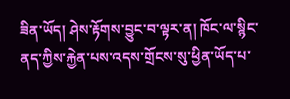ཟིན་ཡོད། ཤེས་རྟོགས་བྱུང་བ་ལྟར་ན། ཁོང་ལ་སྙིང་ནད་ཀྱིས་རྐྱེན་པས་འདས་གྲོངས་སུ་ཕྱིན་ཡོད་པ་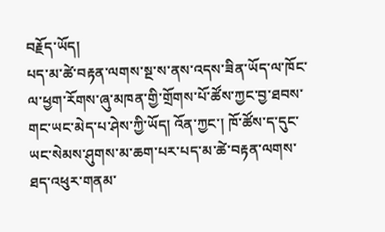བརྗོད་ཡོད།
པད་མ་ཚེ་བརྟན་ལགས་སྔ་ས་ནས་འདས་ཟིན་ཡོད་ལ་ཁོང་ལ་ཕྱག་རོགས་ཞུ་མཁན་གྱི་གྲོགས་པོ་ཚོས་ཀྱང་བྱ་ཐབས་གང་ཡང་མེད་པ་ཤེས་ཀྱི་ཡོད། འོན་ཀྱང་། ཁོ་ཚོས་ད་དུང་ཡང་སེམས་ཤུགས་མ་ཆག་པར་པད་མ་ཚེ་བརྟན་ལགས་ཐད་འཕུར་གནམ་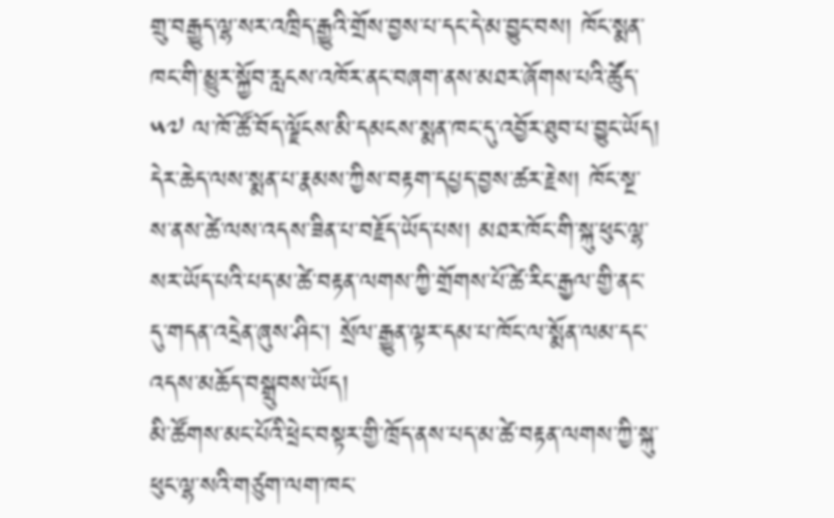གྲུ་བརྒྱུད་ལྷ་སར་འཁྲིད་རྒྱུའི་གྲོས་བྱས་པ་དང་དེ་མ་བྱུང་བས། ཁོང་སྨན་ཁང་གི་མྱུར་སྐྱོབ་རླངས་འཁོར་ནང་བཞག་ནས་མཐར་ཞོགས་པའི་ཚོུད་  ༥༧ ལ་ཁོ་ཚོ་བོད་ལྗོངས་མི་དམངས་སྨན་ཁང་དུ་འབྱོར་ཐུབ་པ་བྱུང་ཡོད། དེར་ཆེད་ལས་སྨན་པ་རྣམས་ཀྱིས་བརྟག་དཔྱད་བྱས་ཚར་རྗེས། ཁོང་སྔ་ས་ནས་ཚེ་ལས་འདས་ཟིན་པ་བརྗོད་ཡོད་པས། མཐར་ཁོང་གི་སྐུ་ཕུང་ལྷ་སར་ཡོད་པའི་པད་མ་ཚེ་བརྟན་ལགས་ཀྱི་གྲོགས་པོ་ཚེ་རིང་རྒྱལ་གྱི་ནང་དུ་གདན་འདྲེན་ཞུས་ཤིང་། སྲོལ་རྒྱུན་ལྟར་དམ་པ་ཁོང་ལ་སྨོན་ལམ་དང་འདས་མཆོད་བསྒྲུབས་ཡོད།
མི་ཚོགས་མང་པོའི་ཕྲེང་བསྟར་གྱི་ཁྲོད་ནས་པད་མ་ཚེ་བརྟན་ལགས་ཀྱི་སྐུ་ཕུང་ལྷ་སའི་གཙུག་ལག་ཁང་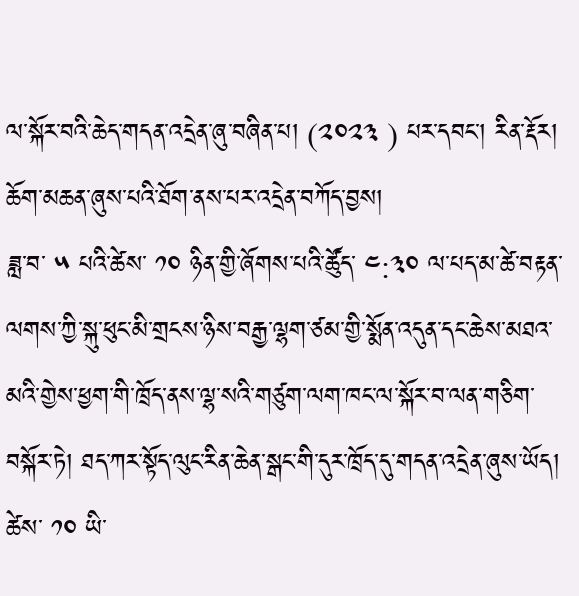ལ་སྐོར་བའི་ཆེད་གདན་འདྲེན་ཞུ་བཞིན་པ། (༢༠༢༣ ) པར་དབང་། རིན་རྡོར། ཆོག་མཆན་ཞུས་པའི་ཐོག་ནས་པར་འདྲེན་བཀོད་བྱས།
ཟླ་བ་ ༥ པའི་ཚེས་ ༡༠ ཉིན་གྱི་ཞོགས་པའི་ཚོུད་ ༤:༣༠ ལ་པད་མ་ཚེ་བརྟན་ལགས་ཀྱི་སྐུ་ཕུང་མི་གྲངས་ཉིས་བརྒྱ་ལྷག་ཙམ་གྱི་སྨོན་འདུན་དང་ཆེས་མཐའ་མའི་གྱེས་ཕྱག་གི་ཁྲོད་ནས་ལྷ་སའི་གཙུག་ལག་ཁང་ལ་སྐོར་བ་ལན་གཅིག་བསྐོར་ཏེ། ཐད་ཀར་སྟོད་ལུང་རིན་ཆེན་སྒང་གི་དུར་ཁྲོད་དུ་གདན་འདྲེན་ཞུས་ཡོད།  ཚེས་ ༡༠ ཡི་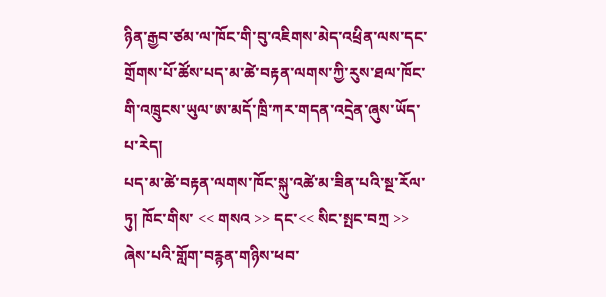ཉིན་རྒྱབ་ཙམ་ལ་ཁོང་གི་བུ་འཇིགས་མེད་འཕྲིན་ལས་དང་གྲོགས་པོ་ཚོས་པད་མ་ཚེ་བརྟན་ལགས་ཀྱི་རུས་ཐལ་ཁོང་གི་འཁྲུངས་ཡུལ་ཨ་མདོ་ཁྲི་ཀར་གདན་འདྲེན་ཞུས་ཡོད་པ་རེད།
པད་མ་ཚེ་བརྟན་ལགས་ཁོང་སྐུ་འཚེ་མ་ཟིན་པའི་སྔ་རོལ་ཏུ། ཁོང་གིས་ << གསའ >> དང་<< སིང་སྤང་བཀྲ >>  ཞེས་པའི་གློག་བརྙན་གཉིས་ཕབ་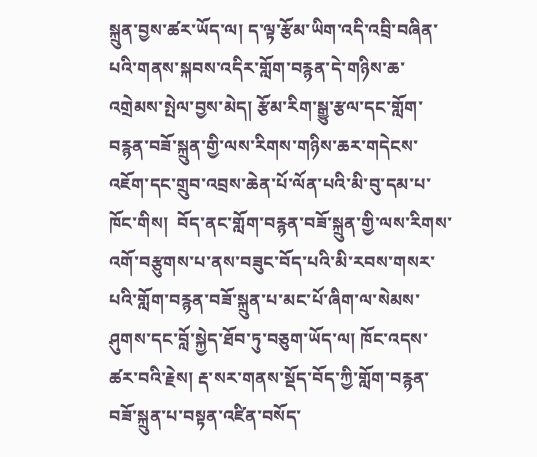སྐྲུན་བྱས་ཚར་ཡོད་ལ། ད་ལྟ་རྩོམ་ཡིག་འདི་འབྲི་བཞིན་པའི་གནས་སྐབས་འདིར་གློག་བརྙན་དེ་གཉིས་ཆ་འགྲེམས་སྤེལ་བྱས་མེད། རྩོམ་རིག་སྒྱུ་རྩལ་དང་གློག་བརྙན་བཟོ་སྐྲུན་གྱི་ལས་རིགས་གཉིས་ཆར་གདེངས་འཇོག་དང་གྲུབ་འབྲས་ཆེན་པོ་ལོན་པའི་མི་བུ་དམ་པ་ཁོང་གིས།  བོད་ནང་གློག་བརྙན་བཟོ་སྐྲུན་གྱི་ལས་རིགས་འགོ་བརྩུགས་པ་ནས་བཟུང་བོད་པའི་མི་རབས་གསར་པའི་གློག་བརྙན་བཟོ་སྐྲུན་པ་མང་པོ་ཞིག་ལ་སེམས་ཤུགས་དང་བློ་སྐྱེད་ཐོབ་ཏུ་བཅུག་ཡོད་ལ། ཁོང་འདས་ཚར་བའི་རྗེས། རྡ་སར་གནས་སྡོད་བོད་ཀྱི་གློག་བརྙན་བཟོ་སྐྲུན་པ་བསྟན་འཛིན་བསོད་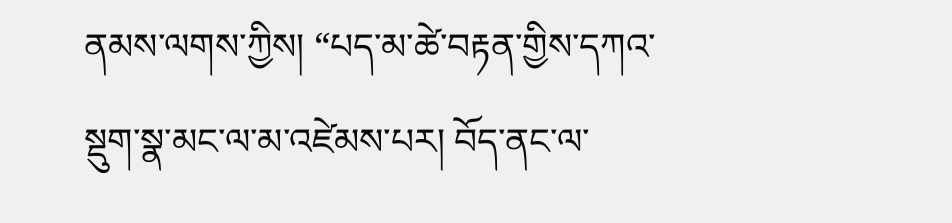ནམས་ལགས་ཀྱིས། “པད་མ་ཚེ་བརྟན་གྱིས་དཀའ་སྡུག་སྣ་མང་ལ་མ་འཛེམས་པར། བོད་ནང་ལ་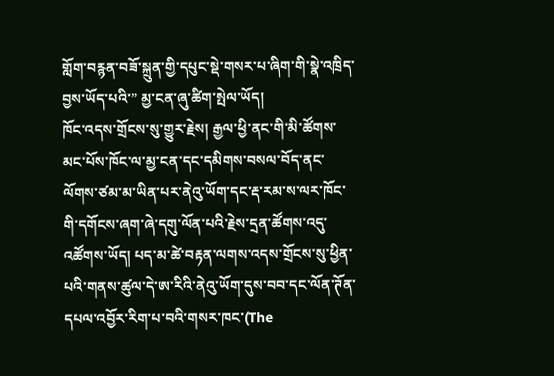གློག་བརྙན་བཟོ་སྐྲུན་གྱི་དཔུང་སྡེ་གསར་པ་ཞིག་གི་སྣེ་འཁྲིད་བྱས་ཡོད་པའི་” མྱ་ངན་ཞུ་ཚིག་སྤེལ་ཡོད།
ཁོང་འདས་གྲོངས་སུ་གྱུར་རྗེས། རྒྱལ་ཕྱི་ནང་གི་མི་ཚོགས་མང་པོས་ཁོང་ལ་མྱ་ངན་དང་དམིགས་བསལ་བོད་ནང་ལོགས་ཙམ་མ་ཡིན་པར་ནེའུ་ཡོག་དང་རྡ་རམ་ས་ལར་ཁོང་གི་དགོངས་ཞག་ཞེ་དགུ་ལོན་པའི་རྗེས་དྲན་ཚོགས་འདུ་འཚོགས་ཡོད། པད་མ་ཚེ་བརྟན་ལགས་འདས་གྲོངས་སུ་ཕྱིན་པའི་གནས་ཚུལ་དེ་ཨ་རིའི་ནེའུ་ཡོག་དུས་བབ་དང་ལོན་ཊོན་དཔལ་འབྱོར་རིག་པ་བའི་གསར་ཁང་(The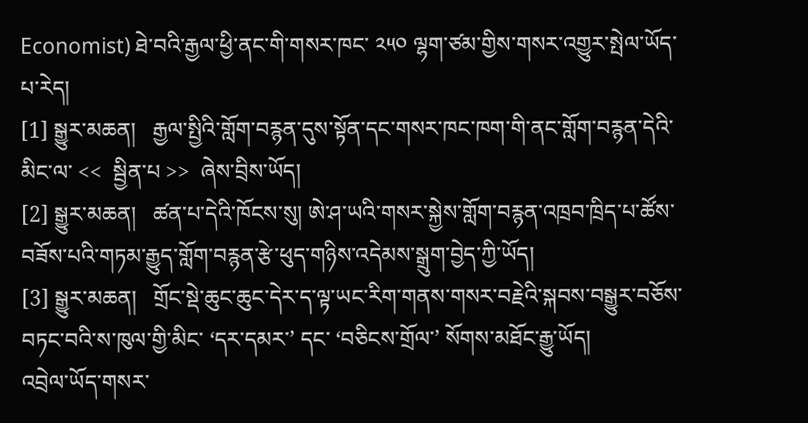Economist) ཐེ་བའི་རྒྱལ་ཕྱི་ནང་གི་གསར་ཁང་ ༢༥༠ ལྷག་ཙམ་གྱིས་གསར་འགྱུར་སྤེལ་ཡོད་པ་རེད།
[1] སྒྱུར་མཆན།   རྒྱལ་སྤྱིའི་གློག་བརྙན་དུས་སྟོན་དང་གསར་ཁང་ཁག་གི་ནང་གློག་བརྙན་དེའི་མིང་ལ་ <<  སྦྱིན་པ >>  ཞེས་བྲིས་ཡོད།
[2] སྒྱུར་མཆན།   ཚན་པ་དེའི་ཁོངས་སུ། ཨེ་ཤ་ཡའི་གསར་སྐྱེས་གློག་བརྙན་འཁྲབ་ཁྲིད་པ་ཚོས་བཟོས་པའི་གཏམ་རྒྱུད་གློག་བརྙན་རྩེ་ཕུད་གཉིས་འདེམས་སྒྲུག་བྱེད་ཀྱི་ཡོད།
[3] སྒྱུར་མཆན།   གྲོང་སྡེ་ཆུང་ཆུང་དེར་ད་ལྟ་ཡང་རིག་གནས་གསར་བརྗེའི་སྐབས་བསྒྱུར་བཅོས་བཏང་བའི་ས་ཁུལ་གྱི་མིང་ ‘དར་དམར་’ དང་ ‘བཅིངས་གྲོལ་’ སོགས་མཐོང་རྒྱུ་ཡོད།
འབྲེལ་ཡོད་གསར་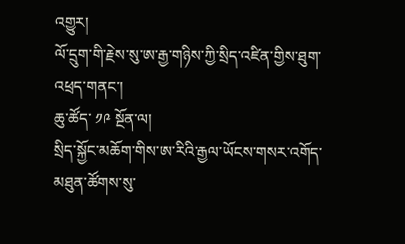འགྱུར།
ལོ་དྲུག་གི་རྗེས་སུ་ཨ་རྒྱ་གཉིས་ཀྱི་སྲིད་འཛིན་གྱིས་ཐུག་འཕྲད་གནང་།
ཆུ་ཚོད་ ༡༩ སྔོན་ལ།
སྲིད་སྐྱོང་མཆོག་གིས་ཨ་རིའི་རྒྱལ་ཡོངས་གསར་འགོད་མཐུན་ཚོགས་སུ་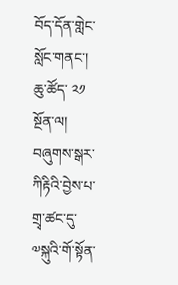བོད་དོན་གླེང་སློང་གནང་།
ཆུ་ཚོད་ ༢༡ སྔོན་ལ།
བཞུགས་སྒར་ཀིརྟིའི་བྱེས་པ་གྲྭ་ཚང་དུ་༧སྐུའི་གོ་སྟོན་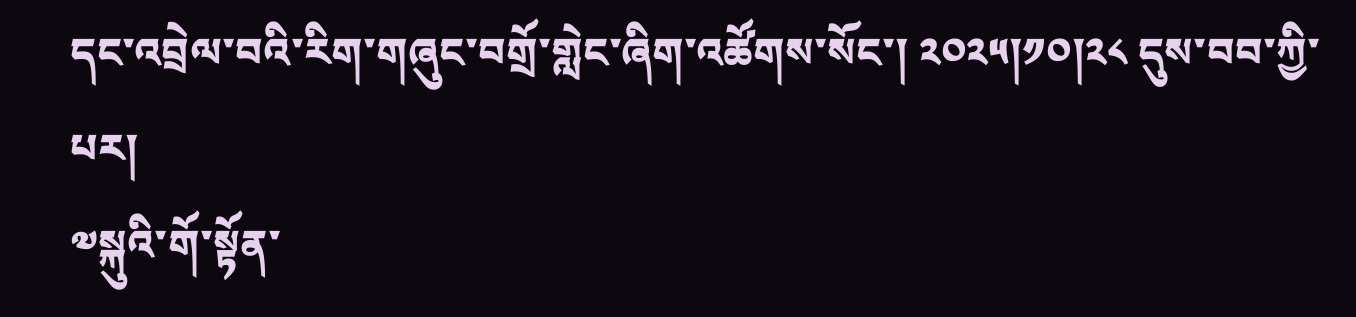དང་འབྲེལ་བའི་རིག་གཞུང་བགྲོ་གླེང་ཞིག་འཚོགས་སོང་། ༢༠༢༥།༡༠།༢༨ དུས་བབ་ཀྱི་པར།
༧སྐུའི་གོ་སྟོན་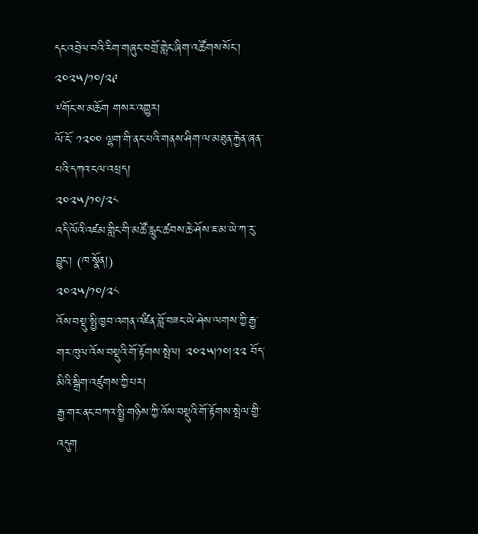དང་འབྲེལ་བའི་རིག་གཞུང་བགྲོ་གླེང་ཞིག་འཚོགས་སོང་།
༢༠༢༥/༡༠/༢༩
༸གོང་ས་མཆོག གསར་འགྱུར།
ལོ་ངོ་ ༡༢༠༠ ལྷག་གི་ནང་པའི་གནས་ཤིག་ལ་མཐུན་རྐྱེན་ཞན་པའི་དཀའ་ངལ་འཕྲད།
༢༠༢༥/༡༠/༢༨
འདི་ལོའི་འཛམ་གླིང་གི་མཚོ་རླུང་ཚབས་ཆེ་ཤོས་ཇ་མ་ཡེ་ཀ་རུ་བྱུང་། (ཁ་སྣོན།)
༢༠༢༥/༡༠/༢༨
འོས་བསྡུ་སྤྱི་ཁྱབ་འགན་འཛིན་བློ་བཟང་ཡེ་ཤེས་ལགས་ཀྱི་རྒྱ་གར་ཁུལ་འོས་བསྡུའི་གོ་རྟོགས་སྤེལ། ༢༠༢༥།༡༠།༢༢ བོད་མིའི་སྒྲིག་འཛུགས་ཀྱི་པར།
རྒྱ་གར་ནང་བཀའ་སྤྱི་གཉིས་ཀྱི་འོས་བསྡུའི་གོ་རྟོགས་སྤེལ་གྱི་འདུག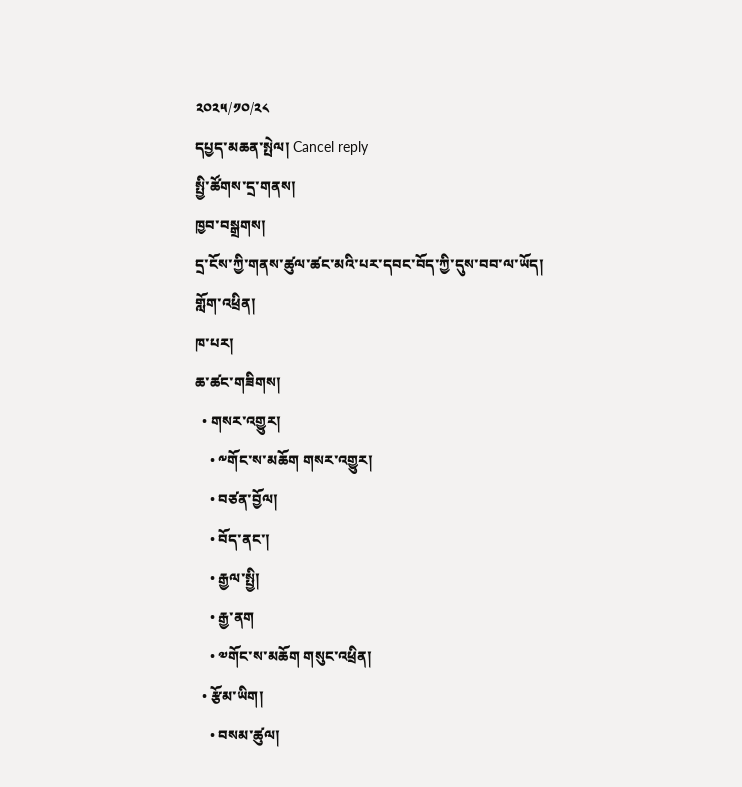༢༠༢༥/༡༠/༢༨
དཔྱད་མཆན་སྤེལ། Cancel reply
སྤྱི་ཚོགས་དྲ་གནས།
ཁྱབ་བསྒྲགས།
དྲ་ངོས་ཀྱི་གནས་ཚུལ་ཚང་མའི་པར་དབང་བོད་ཀྱི་དུས་བབ་ལ་ཡོད།
གློག་འཕྲིན།
ཁ་པར།
ཆ་ཚང་གཟིགས།
  • གསར་འགྱུར།
    • ༸གོང་ས་མཆོག གསར་འགྱུར།
    • བཙན་བྱོལ།
    • བོད་ནང་།
    • རྒྱལ་སྤྱི།
    • རྒྱ་ནག
    • ༧གོང་ས་མཆོག གསུང་འཕྲིན།
  • རྩོམ་ཡིག།
    • བསམ་ཚུལ།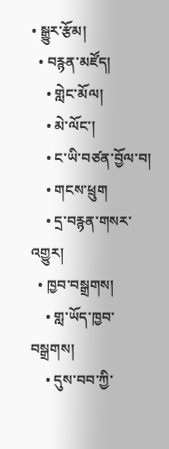• སྒྱུར་རྩོམ།
  • བརྙན་མཛོད།
    • གླེང་མོལ།
    • མེ་ལོང་།
    • ང་ཡི་བཙན་བྱོལ་བ།
    • གངས་ཕྲུག
    • དྲ་བརྙན་གསར་འགྱུར།
  • ཁྱབ་བསྒྲགས།
    • གླ་ཡོད་ཁྱབ་བསྒྲགས།
    • དུས་བབ་ཀྱི་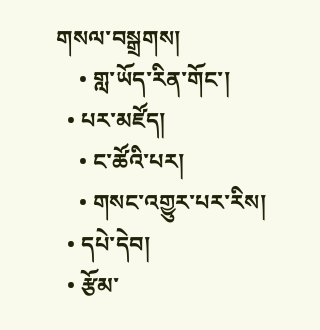གསལ་བསྒྲགས།
    • གླ་ཡོད་རིན་གོང་།
  • པར་མཛོད།
    • ང་ཚོའི་པར།
    • གསང་འགྱུར་པར་རིས།
  • དཔེ་དེབ།
  • རྩོམ་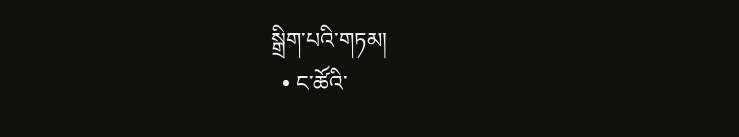སྒྲིག་པའི་གཏམ།
  • ང་ཚོའི་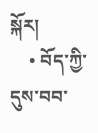སྐོར།
    • བོད་ཀྱི་དུས་བབ་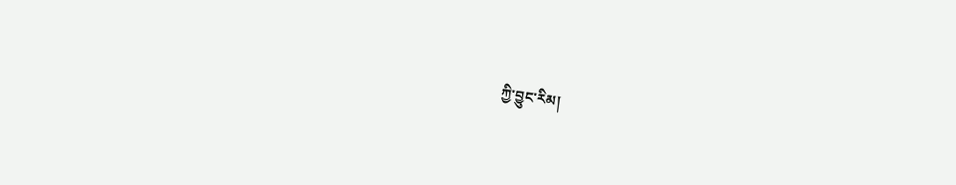ཀྱི་བྱུང་རིམ།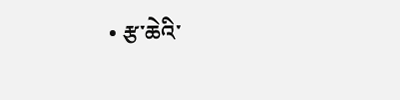• རྩ་ཆེའི་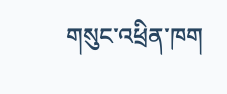གསུང་འཕྲིན་ཁག